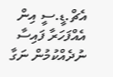އެޗް.ޑީ.ސީ އިން އެއްފަހަރާ ފައިސާ ނުދެއްކުމުން ނަގާ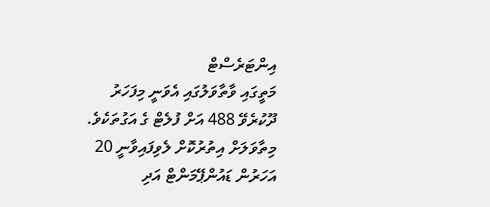އިންޓަރެސްޓް
މަތީގައި ވާތާވަލުގައި އެވަނީ މިފަހަރު ދޫކުރެވޭ 488 އަށް ފުލެޓް ގެ އަގުތަކެވެ. މިތާވަލަށް އިތުރުކޮށް ލެވިފައިވާނީ 20 އަހަރުން ޑައުންޕޭމަންޓް އަދި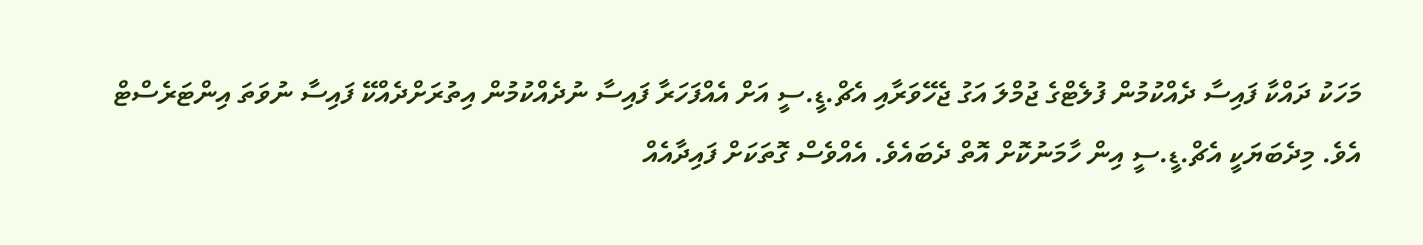މަހަކު ދައްކާ ފައިސާ ދެއްކުމުން ފުލެޓްގެ ޖުމްލަ އަގު ޖެހޭވަރާއި އެޗް.ޑީ.ސީ އަށް އެއްފަހަރާ ފައިސާ ނުދެއްކުމުން އިތުރަށްދެއްކޭ ފައިސާ ނުވަތަ އިންޓަރެސްޓް އެވެ. މިދެބަޔަކީ އެޗް.ޑީ.ސީ އިން ހާމަނުކޮށް އޮތް ދެބައެވެ. އެއްވެސް ގޮތަކަށް ފައިދާއެއް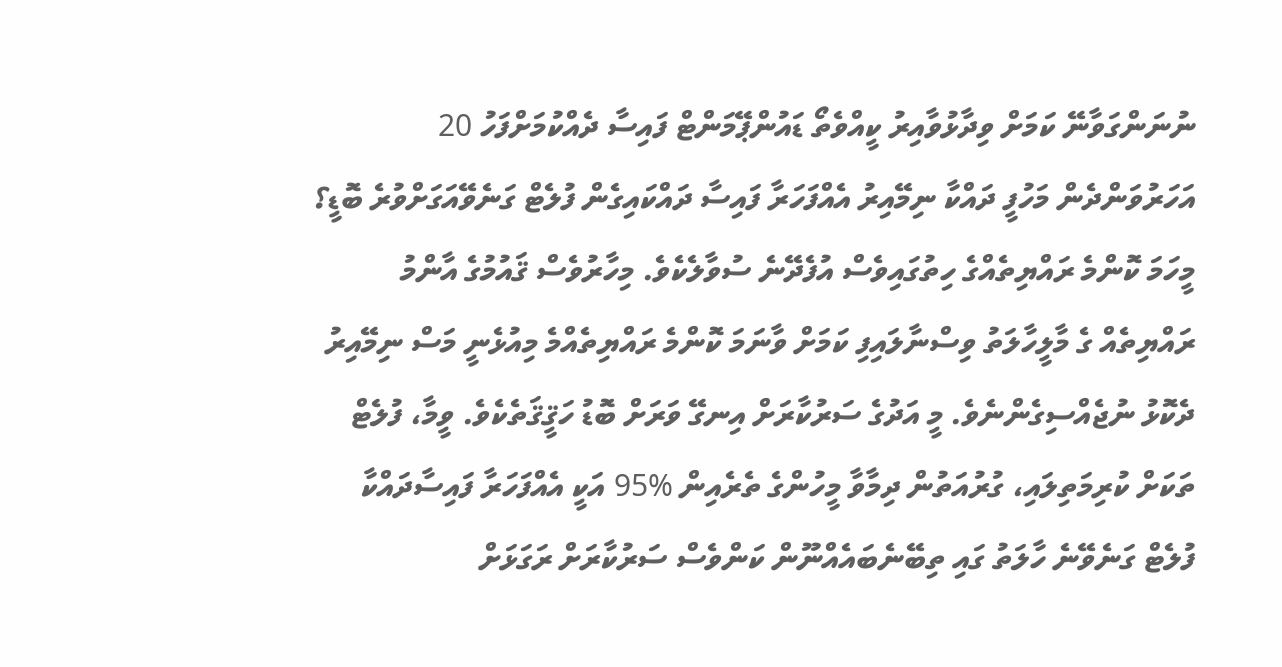ނުނަންގަވާނޭ ކަމަށް ވިދާޅުވާއިރު ކީއްވެތޯ ޑައުންޕޭމަންޓް ފައިސާ ދެއްކުމަށްފަހު 20 އަހަރުވަންދެން މަހުފީ ދައްކާ ނިމޭއިރު އެއްފަހަރާ ފައިސާ ދައްކައިގެން ފުލެޓް ގަނެވޭއަގަށްވުރެ ބޮޑީ؟ މީހަމަ ކޮންމެ ރައްޔިތެއްގެ ހިތުގައިވެސް އުފެދޭނެ ސުވާލެކެވެ. މިހާރުވެސް ޤައުމުގެ އާންމު ރައްޔިތެއް ގެ މާލީހާލަތު ވިސްނާލައިފި ކަމަށް ވާނަމަ ކޮންމެ ރައްޔިތެއްމެ މިއުޅެނީ މަސް ނިމޭއިރު ދެކޮޅު ނުޖެއްސިގެންނެވެ. މީ އަދުގެ ސަރުކާރަށް އިނގޭ ވަރަށް ބޮޑު ހަޤީޤަތެކެވެ. ވީމާ، ފުލެޓް ތަކަށް ކުރިމަތިލައި، ގުރުއަތުން ދިމާވާ މީހުންގެ ތެރެއިން %95 އަކީ އެއްފަހަރާ ފައިސާދައްކާ ފުލެޓް ގަނެވޭނެ ހާލަތު ގައި ތިބޭނެބައެއްނޫން ކަންވެސް ސަރުކާރަށް ރަގަޅަށް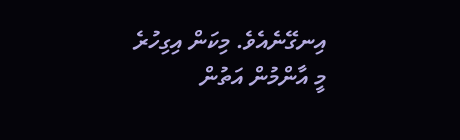އިނގޭނެއެވެ. މިކަން އިގިހުރެ މީ އާންމުން އަތުން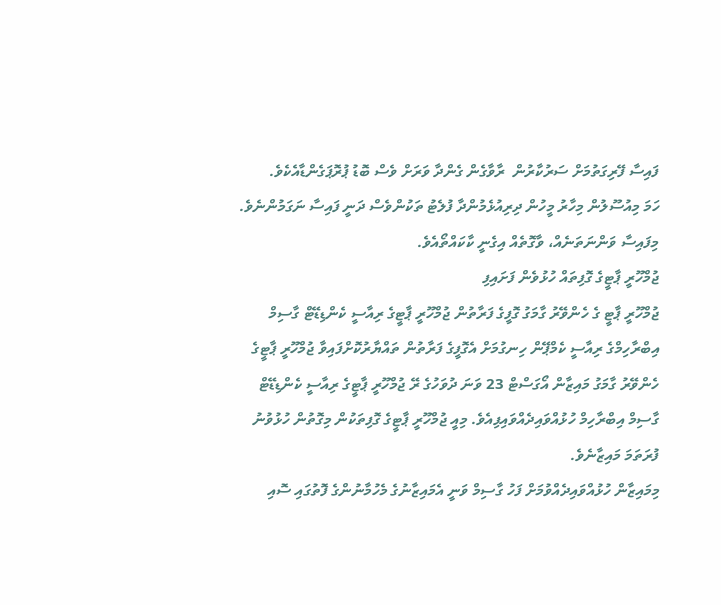ފައިސާ ފޭރިގަތުމަށް ސަރުކާރުން  ރާވާގެން ގެންދާ ވަރަށް ވެސް ބޮޑު ޕުރޮޕަގެންޑާއެކެވެ.
ހަމަ މިއުސޫލުން މިހާރު މީހުން ދިރިއުޅެމުންދާ ފުލެޓު ތަކުންވެސް ދަނީ ފައިސާ ނަގަމުންނެވެ. މިފައިސާ ވަންނަތަނެއް، ވާގޮތެއް އިގެނީ ކާކައްތޯއެވެ.
ޖުމްހޫރީ ޕާޓީގެ ގޮފިތައް ހުޅުވެން ފަށައިފި
ޖުމްހޫރީ ޕާޓީ ގެ ހެންވޭރު ގާމަގު ގޮފީގެ ފަރާތުން ޖުމްހޫރީ ޕާޓީގެ ރިއާސީ ކެންޑިޑޭޓް ގާސިމް އިބްރާހިމްގެ ރިއާސީ ކެމްޕޭން ހިނގުމަށް އެގޮފީގެ ފަރާތުން ތައްޔާރުކޮށްފައިވާ ޖުމްހޫރީ ޕާޓީގެ ހެންވޭރު ގާމަގު މައިޒާން އޯގަސްޓް 23 ވަނަ ދުވަހުގެ ރޭ ޖުމްހޫރީ ޕާޓީގެ ރިއާސީ ކެންޑިޑޭޓް ގާސިމް އިބްރާހިމް ހުޅުއްވައިދެއްވައިފިއެވެ. މިއީ ޖުމްހޫރީ ޕާޓީގެ ގޮފިތަކުން މިގޮތުން ހުޅުވުނު ފުރަތަމަ މައިޒާނެވެ.
މިމައިޒާން ހުޅުއްވައިދެއްވުމަށް ފަހު ގާސިމް ވަނީ އެމައިޒާނުގެ މެހުމާނުންގެ ފޮތުގައި ސޮއި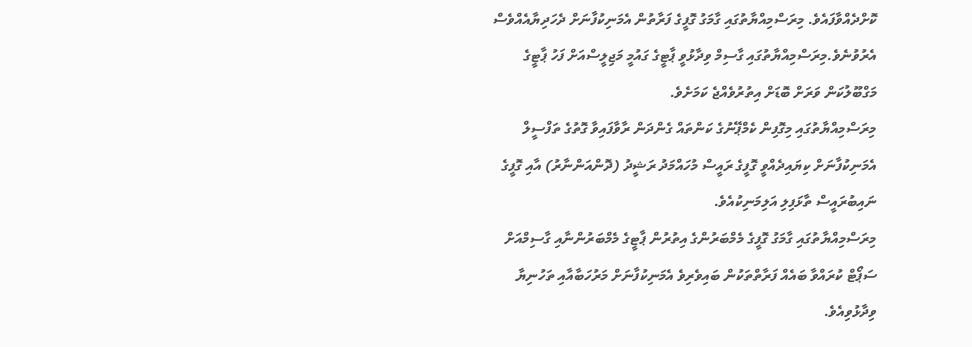ކޮށްދެއްވާފައެވެ. މިރަސްމިއްޔާތުގައި ގާމަގު ގޮފީގެ ފަރާތުން އެމަނިކުފާނަށް ދެހަދިޔާއެއްވެސް އެރުވުނެވެ.މިރަސްމިއްޔާތުގައި ގާސިމް ވިދާޅުވީ ޕާޓީގެ ގައުމީ މަޖިލީސްއަށް ފަހު ޕާޓީގެ މަގްބޫލުކަން ވަރަށް ބޮޑަށް އިތުރުވެއްޖެ ކަމަށެވެ.
މިރަސްމިއްޔާތުގައި މިގޮފިން ކެމްޕޭނުގެ ކަންތައް ގެންދަން ރާވާފައިވާ ގޮތުގެ ތަފްސީލް އެމަނިކުފާނަށް ކިޔައިދެއްވީ ގޮފީގެ ރައީސް މުހައްމަދު ރަޝީދު (ދޮންއަންނާރު) އާއި ގޮފީގެ ނައިބުރައީސް ތާޅަފިލި އަލިމަނިކުއެވެ.
މިރަސްމިއްޔާތުގައި ގާމަގު ގޮފީގެ މެމްބަރުންގެ އިތުރުން ޕާޓީގެ މެމްބަރުންނާއި ގާސިމްއަށް ސަޕޯޓް ކުރައްވާ ބައެއް ފަރާތްތަކުން ބައިވެރިވެ އެމަނިކުފާނަށް މަރުހަބާއާއި ތަހުނިޔާ ވިދާޅުވިއެވެ.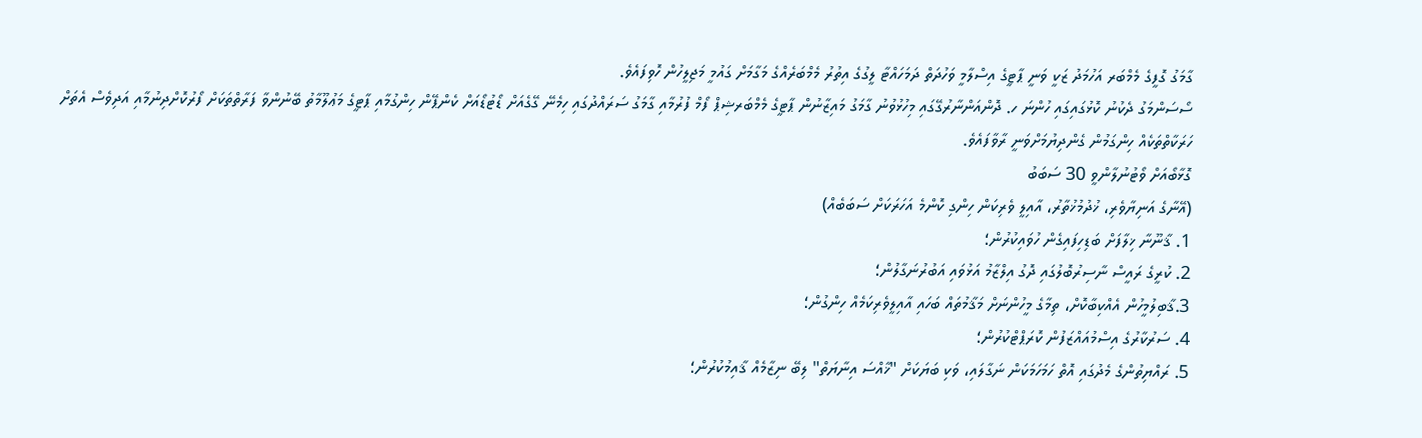ގާމަގު ގޮފީގެ މެމްބަރ އަހުމަދު ޒަކީ ވަނީ ޕާޓީގެ އިސްލާމީ ވަހުދަތް ދަމަހައްޓާ ލީގުގެ އިތުރު މެމްބަރެއްގެ މަގާމަށް ގައުމީ މަޖިލީހުން ހޮވިފައެވެ.
ސޯސަންމަގު ދެކުނު ކޮޅުގައިގައި ހުންނަ ހ. ދޮންއަންނާރުގޭގައި މިހުޅުވުނު ގާމަގު މައިޒާނުން ޕާޓީގެ މެމްބަރޝިޕް ފޯމް ފުރުމާއި ގާމަގު ސަރައްދުގައި ހިމެނޭ ގޭގެއަށް ޑޯޓުޑޯއަށް ކެންޕޭން ހިންގުމާއި ޕާޓީގެ މަޢުލޫމާތު ބޭނުންވާ ފަރާތްތަކަށް ފޯރުކޮށްދިނުމާއި އަދިވެސް އެތަށް ހަރަކާތްތަކެއް ހިންގަމުން ގެންދިޔުމަށްވަނީ ރާވާފައެވެ.
ގޮޅާބޯއަށް ވޯޓުނުލާންވީ 30 ސަބަބު
(އޭނާގެ އަނިޔާވެރި، ޚުދުމުޚުތާރު، އާއިލީ ވެރިކަން ހިންގި ކޮންމެ އަހަރަކަށް ސަބަބެއް)
1. ޤާނޫނާ ޚިލާފަށް ބަޑިހިފައިގެން ހުވައިކުރުން؛
2. ކުރީގެ ރައީސް ނާސިރުބޮލުގައި ދޮގު އިލްޒާމު އަޅުވައި އަބުރުނަގާލުން؛
3.ޤާބިލުމީހުން އެއްކިބާކޮށް، ތިމާގެ މީހުންނަށް މަޤާމުތައް ބަހައި އާއިލީވެރިކަމެއް ހިންގުން؛
4. ސަރުކާރުގެ އިސްމުއައްޒަފުން ކޮރަޕްޓްކުރުން؛
5. ރައްޔިތުންގެ މެދުގައި އޮތް ހަމަހަމަކަން ނަގާލައި، ވަކި ބަޔަކަށް "ޚާއްސަ އިނާޔަތް" ލިބޭ ނިޒާމެއް ޤާއިމުކުރުން؛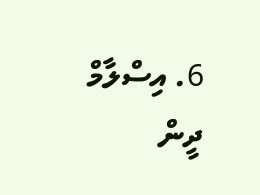6. އިސްލާމް ދީން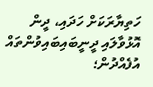ހަތިޔާރަކަށް ހަދައި، ދީން އޮޅުވާލައި ދީނީބައިބައިވުންތައް އުފެއްދުން؛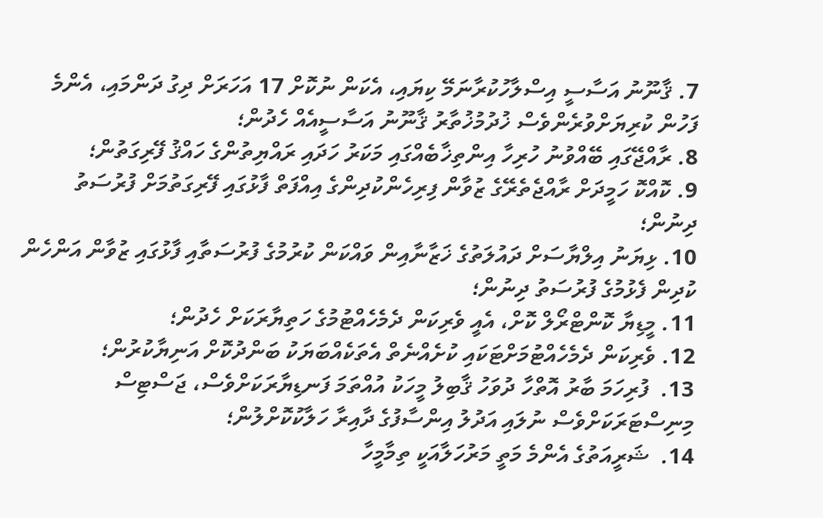7. ޤާނޫނު އަސާސީ އިސްލާހުކުރާނަމޭ ކިޔައި، އެކަން ނުކޮށް 17 އަހަރަށް ދިގު ދަންމައި، އެންމެ ފަހުން ކުރިޔަށްވުރެންވެސް ޚުދުމުޚުތާރު ޤާނޫނު އަސާސީއެއް ހެދުން؛
8. ރާއްޖޭގައި ބޭއްވުނު ހުރިހާ އިންތިޚާބެއްގައި މަކަރު ހަދައި ރައްޔިތުންގެ ހައްޤު ފޭރިގަތުން؛
9. ކޮއްކޮ ހަމީދަށް ރާއްޖެތެރޭގެ ޒުވާން ފިރިހެންކުދިންގެ އިއްފަތް ފާޅުގައި ފޭރިގަތުމަށް ފުރުސަތު ދިނުން؛
10. ޅިޔަނު އިލްޔާސަށް ދައުލަތުގެ ޚަޒާނާއިން ވައްކަން ކުރުމުގެ ފުރުސަތާއި ފާޅުގައި ޒުވާން އަންހެން ކުދިން ފެޅުމުގެ ފުރުސަތު ދިނުން؛
11. މީޑިޔާ ކޮންޓްރޯލް ކޮށް، އެއީ ވެރިކަން ދެމެހެއްޓުމުގެ ހަތިޔާރަކަށް ހެދުން؛
12. ވެރިކަން ދެމެހެއްޓުމަށްޓަކައި ކުށެއްނެތް އެތަކެއްބަޔަކު ބަންދުކޮށް އަނިޔާކުރުން؛
13.  ފުރިހަމަ ބާރު އޮތްހާ ދުވަހު ޤާބިލު މީހަކު އުއްތަމަ ފަނޑިޔާރަކަށްވެސް، ޖަސްޓިސް މިނިސްޓަރަކަށްވެސް ނުލައި އަދުލު އިންސާފުގެ ދާއިރާ ހަލާކުކޮށްލުން؛
14.  ޝަރީއަތުގެ އެންމެ މަތީ މަރުހަލާއަކީ ތިމާމީހާ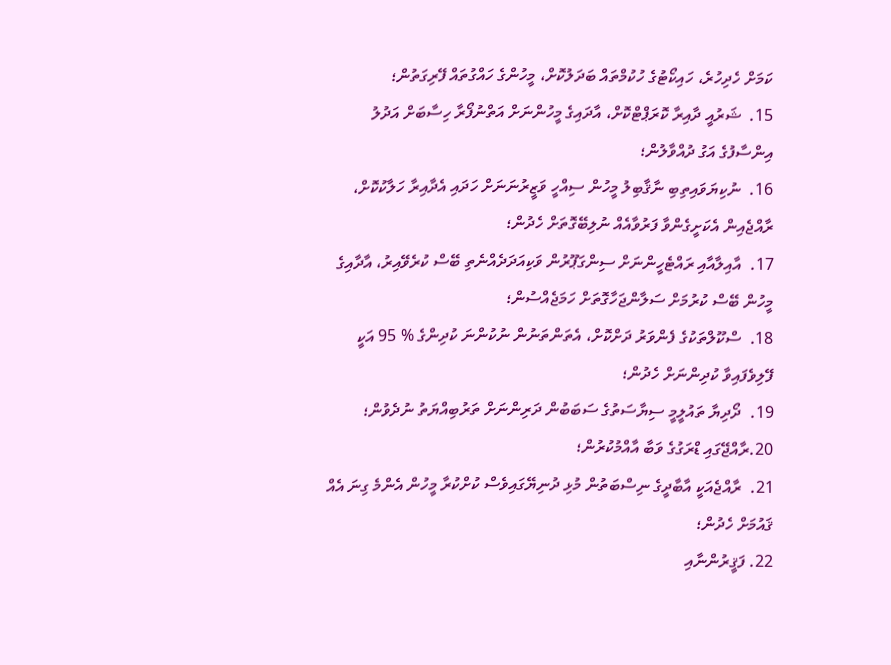ކަމަށް ހެދިހުރެ، ހައިކޯޓުގެ ހުކުމްތައް ބަދަލުކޮށް، މީހުންގެ ހައްގުތައް ފޭރިގަތުން؛
15.  ޝަރުއީ ދާއިރާ ކޮރަޕްޓްކޮށް، އާދައިގެ މީހުންނަށް އަތްނުފޯރާ ހިސާބަށް އަދުލު އިންސާފުގެ އަގު ދުއްވާލުން؛
16.  ނުކިޔަވައިތިބި ނާޤާބިލު މީހުން ސިއްހީ ވަޒީރުނަނަށް ހަދައި އެދާއިރާ ހަލާކުކޮށް، ރާއްޖެއިން އެކަށީގެންވާ ފަރުވާއެއް ނުލިބޭގޮތަށް ހެދުން؛
17.  އާއިލާއާއި ރައްޓެހީންނަށް ސިންގަޕޫރުން ވަކިއަދަދެއްނެތި ބޭސް ކުރެވޭއިރު، އާދާއިގެ މީހުން ބޭސް ކުރުމަށް ސަލާންޖަހާގޮތަށް ހަމަޖެއްސުން؛
18.  ސްކޫލްތަކުގެ ފެންވަރު ދަށްކޮށް، އެތަންތަނުން ނުކުންނަ ކުދިންގެ % 95 އަކީ ފޭލިވެފައިވާ ކުދިންނަށް ހެދުން؛
19.  ދޯދިޔާ ތައުލީމީ ސިޔާސަތުގެ ސަބަބުން ދަރިންނަށް ތަރުބިއްޔަތު ނުދެވުން؛
20.ރާއްޖޭގައި ޑްރަގުގެ ވަބާ އާއްމުކުރުން؛
21.  ރާއްޖެއަކީ އާބާދީގެ ނިސްބަތުން މުޅި ދުނިޔޭގައިވެސް ކުށްކުރާ މީހުން އެންމެ ގިނަ އެއް ޤައުމަށް ހެދުން؛
22. ފަޤީރުންނާއި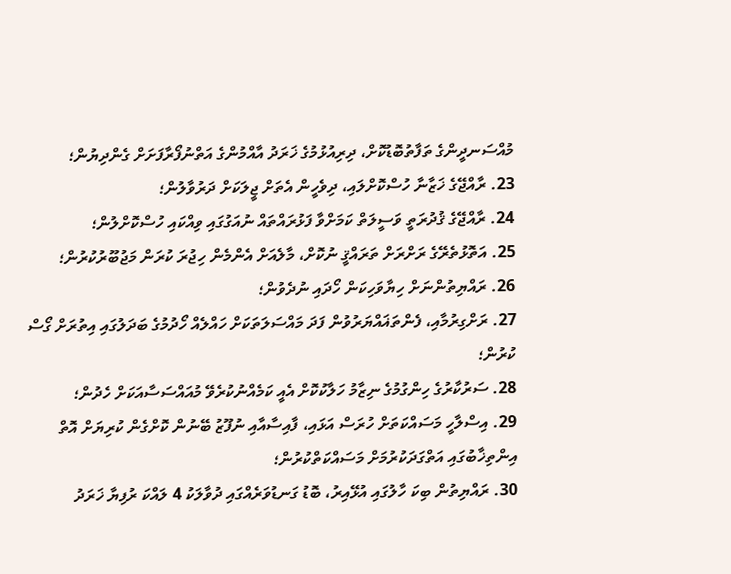މުއްސަނދީންގެ ތަފާތުބޮޑުކޮށް، ދިރިއުޅުމުގެ ޚަރަދު އާއްމުންގެ އަތްނުފޯރާފަށަށް ގެންދިޔުން؛
23. ރާއްޖޭގެ ޚަޒާނާ ހުސްކޮށްލައި، ދިވެހީން އެތަށް ޖީލަކަށް ދަރުވާލުން؛
24. ރާއްޖޭގެ ޤުދުރަތީ ވަސީލަތް ކަމަށްވާ ފަޅުރައްތައް ނުއަގުގައި ވިއްކައި ހުސްކޮށްލުން؛
25. އަތޮޅުތެރޭގެ ރަށްރަށް ތަރައްޤީ ނުކޮށް، މާލެއަށް އެންމެން ހިޖުރަ ކުރަން މަޖުބޫރުކުރުން؛
26. ރައްޔިތުންނަށް ހިޔާވަހިކަން ހޯދައި ނުދެވުން؛
27. ރަށްގިރުމާއި، ފެންތަޣައްޔަރުވުން ފަދަ މައްސަލަތަކަށް ހައްލެއް ހޯދުމުގެ ބަދަލުގައި އިތުރަށް ގޯސް ކުރުން؛
28. ސަރުކާރުގެ ހިންގުމުގެ ނިޒާމު ހަލާކުކޮށް އެއީ ކަމެއްނުކުރެވޭ މުއައްސަސާއަކަށް ހެދުން؛
29. އިސްލާހީ މަސައްކަތަށް ހުރަސް އަޅައި، ފާއިސާއާއި ނުފޫޒު ބޭނުން ކޮށްގެން ކުރިޔަށް އޮތް އިންތިޚާބުގައި އަތްގަދަކުރުމަށް މަސައްކަތްކުރުން؛
30. ރައްޔިތުން ބިކަ ހާލުގައި އުޅޭއިރު، ބޮޑު ގަނޑުވަރެއްގައި ދުވާލަކު 4 ލައްކަ ރުފިޔާ ޚަރަދު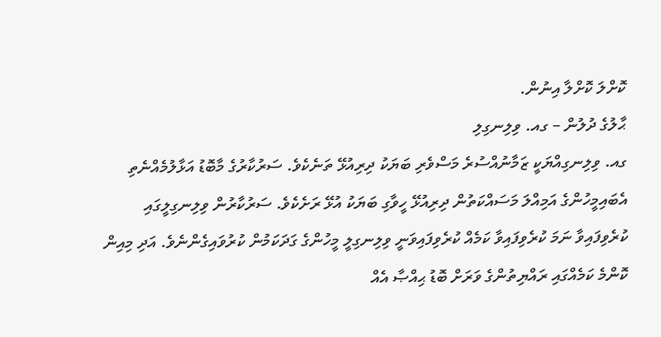ކޮށްލަ ކޮށްލާ އިނުން.
ޙާލުގެ ދުލުން – ގއ. ވިލިނގިލި
ގއ. ވިލިނގިއްޔަކީ ޒަމާނުއްސުރެ މަސްވެރި ބަޔަކު ދިރިއުޅޭ ތަނެކެވެ. ސަރުކާރުގެ މާބޮޑު އަޅާލުމެއްނެތި އެބައިމީހުންގެ އަމިއްލަ މަސައްކަތުން ދިރިއުޅޭ ހީވާގި ބަޔަކު އުޅޭ ރަށެކެވެ. ސަރުކާރުން ވިލިނގިލީގައި ކުރެވިފައިވާ ނަމަ ކުރެވިފައިވާ ކަމެއް ކުރެވިފައިވަނީ ވިލިނގިލީ މީހުންގެ ގަދަކަމުން ކުރުވައިގެންނެވެ. އަދި މިއިން ކޮންމެ ކަމެއްގައި ރައްޔިތުންގެ ވަރަށް ބޮޑު ޙިއްޞާ އެއް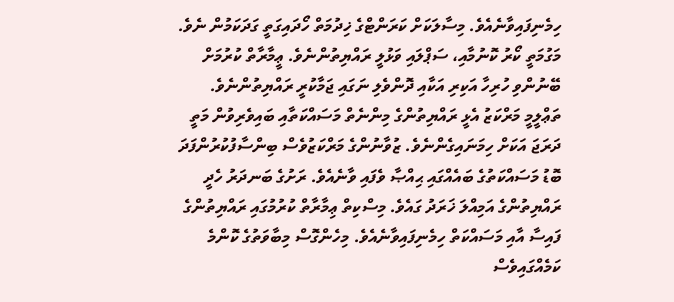ހިމެނިފައިވާނެއެވެ. މިސާލަކަށް ކަރަންޓްގެ ޚިދުމަތް ހޯދައިގަތީ ގަދަކަމުން ނެވެ. މަގުމަތީ ކޯރު ކޮނުމާއި، ސަޕްލައި ވަޅުލީ ރައްޔިތުންނެވެ. ޢީމާރާތް ކުރުމަށް ބޭނުންވި ހުރިހާ އަކިރި އަކާއި ދޮންވެލި ނަގައި ޖަމާކުރީ ރައްޔިތުންނެވެ. ތަޢްލީމީ މަރްކަޒު އެޅީ ރައްޔިތުންގެ މިންނެތް މަސައްކަތާއި ބައިވެރިވުން މަތީ ދަރަޖަ އަކަށް ހިމަނައިގެންނެވެ. ޒުވާނުންގެ މަރްކަޒުވެސް ބިންސާފުކުރުންފަދަ ބޮޑު މަސައްކަތުގެ ބައެއްގައި ޙިއްޞާ ވެފައި ވާނެއެވެ. ރަށުގެ ބަނދަރު ހެދީ ރައްޔިތުންގެ އަމިއްލަ ޚަރަދު ގައެވެ. މިސްކިތް ޢިމާރާތް ކުރުމުގައި ރައްޔިތުންގެ ފައިސާ އާއި މަސައްކަތް ހިމެނިފައިވާނެއެވެ. މިހެންގޮސް މިބާވަތުގެ ކޮންމެ ކަމެއްގައިވެސް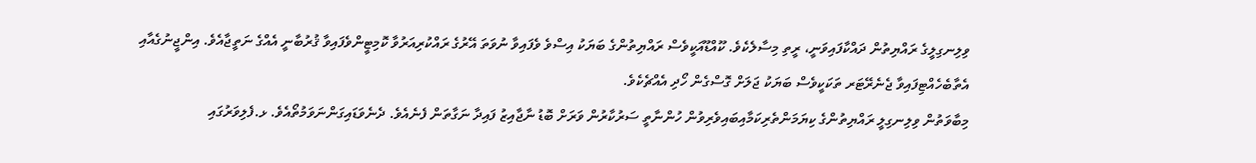ވިލިނގިލީގެ ރައްޔިތުން ދައްކާފައިވަނީ، ރީތި މިސާލެކެވެ. ކޫއްޑޫއަކީވެސް ރައްޔިތުންގެ ބަޔަކު އިސްވެ ވެފައިވާ ނުވަތަ އޭރުގެ ރައްކުރިއަރުވާ ކޮމިޓީންވެފައިވާ ޤުރުބާނީ އެއްގެ ނަތީޖާއެވެ. އިންޖީނުގެއާއި އެތާބެހެއްޓިފައިވާ ޖެނެރޭޓަރ ތަކަކީވެސް ބަޔަކު ޖަލަށް ގޮސްގެން ހޯދި އެއްޗެކެވެ.
މިބާވަތުން ވިލިނގިލީ ރައްޔިތުންގެ ކިޔަމަންތެރިކަމާއިބައިވެރިވުން ހުންނާތީ ސަރުކާރުން ވަރަށް ބޮޑު ނާޖާއިޒު ފައިދާ ނަގާތަން ފެނެއެވެ. ދެނެވަޑައިގަންނަވަމުތޯއެވެ. ޅ.ފެލިވަރުގައި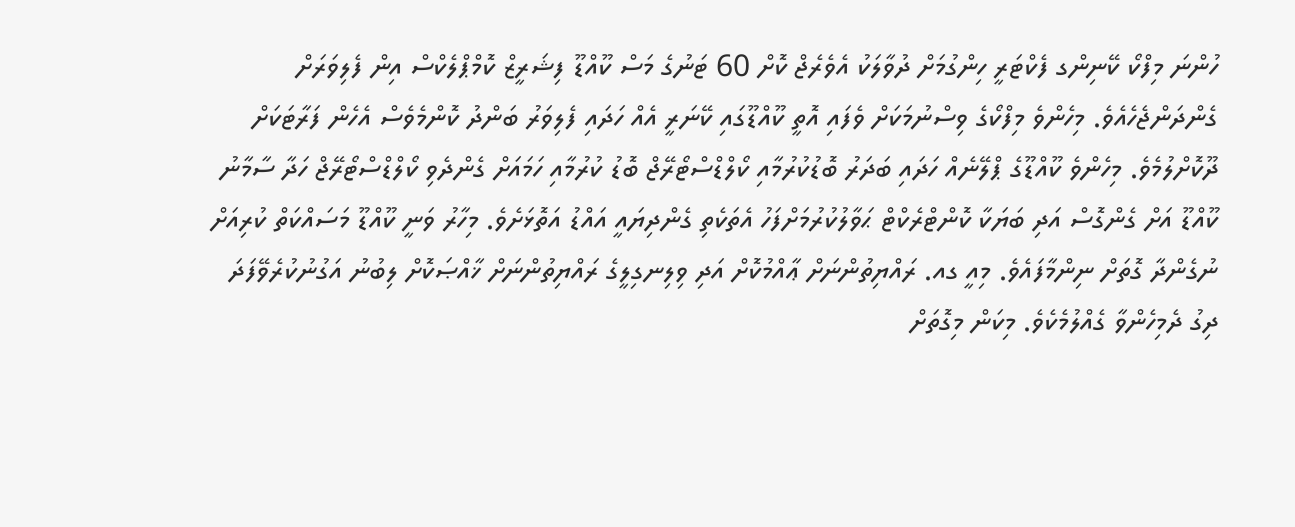ހުންނަ މިފްކޯ ކޭނިންގ ފެކްޓަރީ ހިންގުމަށް ދުވާލަކު އެވެރެޖް ކޮށް 60 ޓަނުގެ މަސް ކޫއްޑޫ ފިޝަރީޒް ކޮމްޕްލެކްސް އިން ފެލިވަރަށް ގެންދަންޖެހެއެވެ. މިހެންވެ މިފްކޯގެ ވިސްނުމަކަށް ވެފައި އޮތީ ކޫއްޑޫގައި ކޭނަރީ އެއް ހަދައި ފެލިވަރު ބަންދު ކޮންމެވެސް އެހެން ފަރާޓަކަށް ދޫކޮށްލުމެވެ. މިހެންވެ ކޫއްޑޫގެ ޕްލޭނެއް ހަދައި ބަދަރު ބޮޑުކުރުމާއި ކޯލްޑްސްޓޯރޭޖް ބޮޑު ކުރުމާއި ހަމައަށް ގެންދެވި ކޯލްޑްސްޓޯރޭޖް ހަދާ ސާމާނު ކޫއްޑޫ އަށް ގެންގޮސް އަދި ބަޔަކާ ކޮންޓްރެކްޓް ޙަވާލުކުރުމަށްފަހު އެތަކެތި ގެންދިޔައީ އައްޑު އަތޮޅަށެވެ. މިހާރު ވަނީ ކޫއްޑޫ މަސައްކަތް ކުރިއަށް ނުގެންދާ ގޮތަށް ނިންމާފައެވެ. މިއީ ގއ. ރައްޔިތުންނަށް ޢާއްމުކޮށް އަދި ވިލިނގިލީގެ ރައްޔިތުންނަށް ޚާއްޞަކޮށް ލިބުނު އަގުނުކުރެވޭފަދަ ދިގު ދެމިހެންވާ ގެއްލުމެކެވެ. މިކަން މިގޮތަށް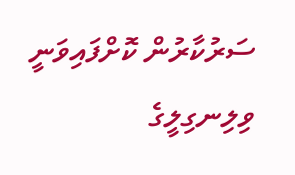ސަރުކާރުން ކޮށްފައިވަނީ ވިލިނގިލީގެ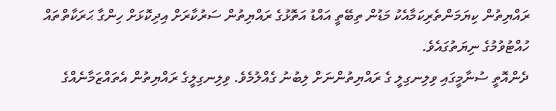ރައްޔިތުން ކިޔަމަންތެރިކަމާއެކު މަޑުން ތިބޭތީ އައްޑު އަތޮޅުގެ ރައްޔިތުން ސަރުކާރަށް އިދިކޮޅަށް ހިންގާ ޙަރަކާތްތައް ހުއްޓުވުމުގެ ނިޔަތުގައެވެ.
ދެންއޮތީ ސުނާމީގައި ވިލިނގިލީ ގެ ރައްޔިތުންނަށް ލިބުނު ގެއްލުމެވެ. ވިލިނގިލީގެ ރައްޔިތުން އެތައްޒަމާނެއްގެ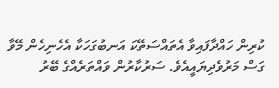ކުރިން ހައްދާފައިވާ އެތައްސަތޭކަ އަނބުގަހަކާ އެހެނިހެން މޭވާ ގަސް މަރުވެދިޔައީއެވެ. ސަރުކާރުން ވައްތަރެއްގެ ބޭރު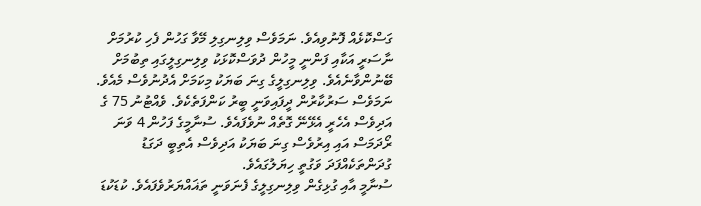ގަސްކޮޅެއް ފޮނުވިއެވެ. ނަމަވެސް ވިލިނގިލި މޭވާ ގަހުން ފެހި ކުރުމަށް ނާސަރީ އަކާއި ފަންނީ މީހުން ދުވަސްކޮޅަކު ވިލިނގިލީގައި ތިބުމަށް ބޭނުންވާނެއެވެ. ވިލިނގިލީގެ ގިނަ ބަޔަކު މިކަމަށް އެދުނުވެސް މެއެވެ. ނަމަވެސް ސަރުކާރުން ދީފައިވަނީ ބީރު ކަންފަތެކެވެ. ވެއްޓުނު 75 ގެ އަދިވެސް އެހެރީ އެޅޭނޭ ގޮތެއް ނުވެފައެވެ. ސުނާމީގެ ފަހުން 4 ވަނަ ރޯދަމަސް އައި އިރުވެސް ގިނަ ބަޔަކު އަދިވެސް އެތިބީ ދަގަޑު ގުދަންތަކެއްފަދަ ވަގުތީ ހިޔަލުގައެވެ.
ސުނާމީ އާއި ގުޅިގެން ވިލިނގިލީގެ ފެނަވަނީ ތަޣައްޔަރުވެފައެވެ. ކުޑަކުޑަ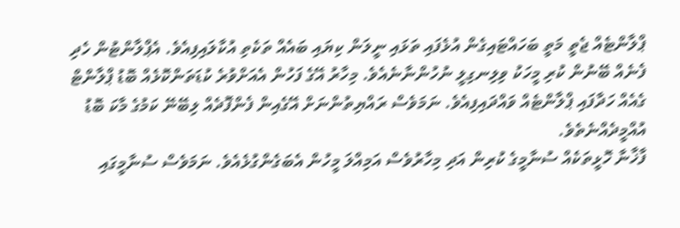ޕްލާންޓެއް ޖެތީ މަތީ ބަހައްޓައިގެން އުޅެފައި ތަޅައި ނީލަން ކިޔައި ބައެއް ތަކެތި އުކާލައިފިއެވެ. އެޕްލާންޓުން ހެދި ފެނެއް ބޭނުން ކުރި މީހަކު ވިލިނގިލީ ނުހުންނާނެއެވެ. މިހާރު އޭގެ ފަހުން އެއަށްވުރެ ކުޑަތަންކޮޅެއް ބޮޑު ޕްލާންޓް ގެއެއް ހަދާފައި ޕްލާންޓެއް ވައްދައިފިއެވެ. ނަމަވެސް ރައްޔިތުންނަށް އޭގެއިން ފެންފޮދެއް ލިބޭނޭ ކަމުގެ މާކަ ބޮޑު އުއްމީދެއްނެތެވެ.
ފާޚާނާ ހޮޅީތަކެއް ސުނާމީގެ ކުރިން އަދި މިހާރުވެސް އަމިއްލަ މީހުން އެބަގެންގުޅެއެވެ. ނަމަވެސް ސުނާމީގައި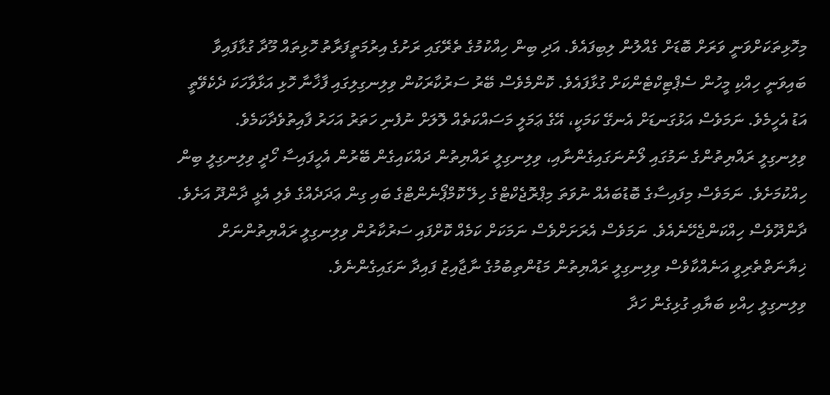މިހޮޅިތަކަށްވަނީ ވަރަށް ބޮޑަށް ގެއްލުން ލިބިފައެވެ. އަދި ބިން ހިއްކުމުގެ ތެރޭގައި ރަށުގެ އިރުމަތީފަރާތު ހޮޅިތައް މޫދާ ގުޅާފައިވާ ބައިވަނީ ހިއްކި މީހުން ސެޕްޓިކްޓެންކަށް ގުޅާފައެވެ. ކޮންމެވެސް ބޭރު ސަރުކާރަކުން ވިލިނގިލިގައި ފާޚާނާ ހޮޅި އަޅާވާހަކަ ދެކެވޭތީ އަޑު އެހީމެވެ. ނަމަވެސް އަޅުގަނޑަށް އެނގޭ ކަމަކީ، އޭގެ ޢަމަލީ މަސައްކަތެއް ލޮލަށް ނުފެނި ހަތަރު އަހަރު ފާއިތުވެދާކަމެވެ.
ވިލިނގިލީ ރައްޔިތުންގެ ނަމުގައި ލޯނުނަގައިގެންނާއި، ވިލިނގިލީ ރައްޔިތުން ދައްކައިގެން ބޭރުން އެހީފައިސާ ހޯދީ ވިލިނގިލީ ބިން ހިއްކުމަށެވެ. ނަމަވެސް މިފައިސާގެ ބޮޑުބައެއް ނުވަތަ މިޕްރޮޖެކްޓްގެ ހިލޭ ކޮމްޕޯނެންޓްގެ ބައި ގިން ޢަދަދެއްގެ ވެލި އެޅީ ދާންދޫ އަށެވެ. ދާންދޫވެސް ހިއްކަންޖެހޭނެއެވެ. ނަމަވެސް އެރަށަށްވެސް ނަމަކަށް ކަމެއް ކޮށްފައި ސަރުކާރުން ވިލިނގިލީ ރައްޔިތުންނަށް ޚިޔާނަތްތެރިވީ އަނެއްކާވެސް ވިލިނގިލީ ރައްޔިތުން މަޑުންތިބުމުގެ ނާޖާއިޒު ފައިދާ ނަގައިގެންނެވެ.
ވިލިނގިލީ ހިއްކި ބަޔާއި ގުޅިގެން ހަދާ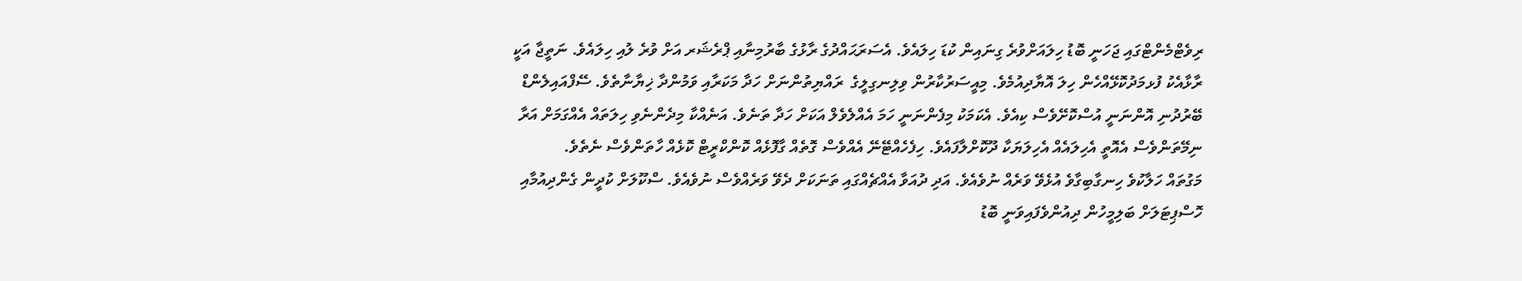ރިވެޓްމެންޓްގައި ޖަހަނީ ބޮޑު ހިލައަށްވުރެ ގިނައިން ކުޑަ ހިލައެވެ. އެސަރަޙައްދުގެ ރާޅުގެ ބާރުމިނާއި ޕްރެޝަރ އަށް ވުރެ ލުއި ހިލައެވެ. ނަތީޖާ އަކީ ރާޅާއެކު ފުޅމަދުކޮޅޭއްހެން ހިލަ އޮޔާދިއުމެވެ. މިއީސަރުކާރުން ވިލިނގިލީގެ  ރައްޔިތުންނަށް ހަދާ މަކަރާއި ވަމުންދާ ޚިޔާނާތެވެ. ސޭފްއައިލެންޑް ބޭރުދުނި އޮންނަނީ އުސްކޮށޭވެސް ކިއެވެ. އެކަމަކު މިފެންނަނީ ހަމަ އެއްލެވެލް އަކަށް ހަދާ ތަނެވެ. އަނެއްކާ މިދެންނެވި ހިލަތައް އެއްގަމަށް އަރާ ނިމޭތަންވެސް އެއޮތީ އެހިލައެއް އެހިލަޔަކާ ދޫކޮށްލާފައެވެ. ހިފެހެއްޓޭނޭ އެއްވެސް ގޮތެއް ގާފޮޅެއް ކޮންކްރީޓް ކޮޅެއް ހާތަންވެސް ނެތެވެ.
މަގުތައް ހަލާކުވެ ހިނގާބިގާވެ އުޅެވޭ ވަރެއް ނުވެއެވެ. އަދި ދުއަވާ އެއްޗެއްގައި ތަނަކަށް ދެވޭ ވަރެއްވެސް ނުވެއެވެ. ސްކޫލަށް ކުދީން ގެންދިއުމާއި ހޮސްޕިޓަލަށް ބަލިމީހުން ދިއުންވެފައިވަނީ ބޮޑު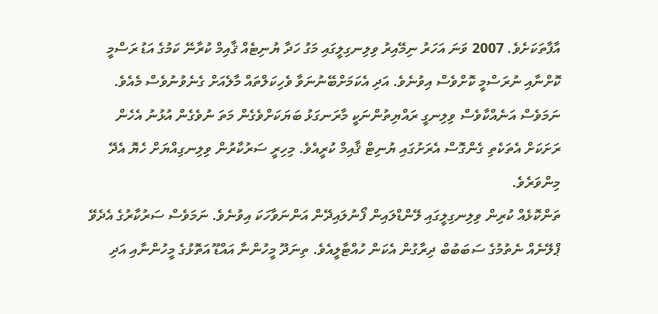އާފާތަކަށެވެ. 2007 ވަނަ އަހަރު ނިމޭއިރު ވިލިނގިލީގައި މަގު ހަދާ ޔުނިޓެއް ޤާއިމް ކުރާނޭ ކަމުގެ އަޑު ރަސްމީ ކޮށްނާއި ނުރަސްމީ ކޮށްވެސް އިވުނެވެ. އަދި އެކަމަށްބޭނުނަވާ ވެހިކަލްތައް މާލެއަށް ގެނެވުނުވެސް މެއެވެ. ނަމަވެސް އަނެއްކާވެސް ވިލިނގީ ރައްޔިތުންނަކީ މާރަނގަޅު ބަޔަކަށްވެގެން މަތަ ނުވެގެން އުޅުނު އެހެން ރަށަކަށް އެތަކެތި ގެންގޮސް އެރަށުގައި ޔުނިޓް ޤާއިމް ކުރީއެވެ. މިހިރީ ސަރުކާރުން ވިލިނގިއްޔަށް ހެޔޮ އެދޭ މިންވަރެވެ.
ތަންކޮޅެއް ކުރިން ވިލިނގިލީގައި ލޭންޑްލައިން ފޯނުލައިދޭން އަންނަވާހަކަ އިވުނެވެ. ނަމަވެސް ސަރުކާރުގެ އެދެވޭ ޕްލޭނެއް ނެތުމުގެ ސަބަބުބް ދިރާގުން އެކަން ހުއްޓާލީއެވެ. ތިނަދޫ މީހުންނާ އައްޑޫ އަތޮޅުގެ މީހުންނާއި އަދި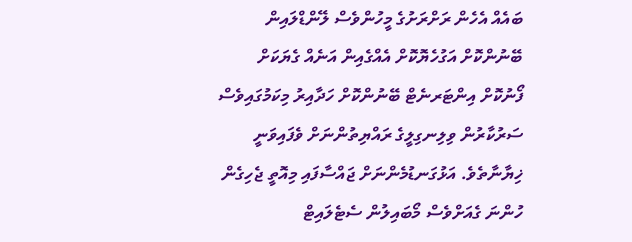ބައެއް އެހެން ރަށްރަށުގެ މީހުންވެސް ލޭންޑްލައިން ބޭނުންކޮށް އަގުހެޔޮކޮށް އެއްގެއިން އަނެއް ގެޔަކަށް ފޯނުކޮށް އިންޓަރނެޓް ބޭނުންކޮށް ހަދާއިރު މިކަމުގައިވެސް ސަރުކާރުން ވިލިނގިލީގެ ރައްޔިތުންނަށް ވެފައިވަނީ ޚިޔާނާތެވެ. އަޅުގަނޑުމެންނަށް ޖައްސާފައި މިއޮތީ ޖެހިގެން ހުންނަ ގެއަށްވެސް މޯބައިލުން ސެޓެލައިޓް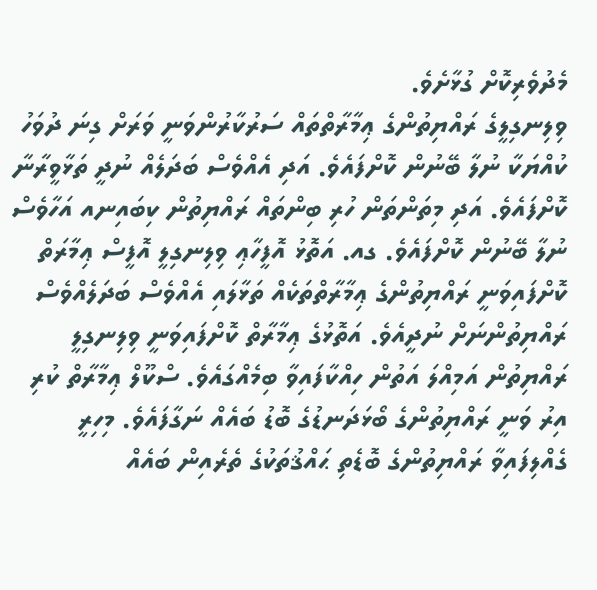މެދުވެރިކޮށް ގުޅާށެވެ.
ވިލިނގިލީގެ ރައްޔިތުންގެ ޢިމާރާތްތައް ސަރުކާރުންވަނީ ވަރަށް ގިނަ ދުވަހު ކުއްޔަކާ ނުލާ ބޭނުން ކޮށްފައެވެ. އަދި އެއްވެސް ބަދަލެއް ނުދީ ތަޅާވީރާނާ ކޮށްފައެވެ. އަދި މިތަންތަން ހުރި ބިންތައް ރައްޔިތުން ކިބައިނއ އަހާވެސް ނުލާ ބޭނުން ކޮށްފައެވެ. ގއ. އަތޮޅު އޮފީހާޢި ވިލިނގިލީ އޮފީސް ޢިމާރަތް ކޮށްފައިވަނީ ރައްޔިތުންގެ ޢިމާރާތްތަކެއް ތަޅާލައި އެއްވެސް ބަދަލެއްވެސް ރައްޔިތުންނަށް ނުދީއެވެ. އަތޮޅުގެ ޢިމާރާތް ކޮށްފައިވަނީ ވިލިނގިލީ ރައްޔިތުން އަމިއްލަ އަތުން ހިއްކާފައިވާ ބިމެއްގައެވެ. ސްކޫލް ޢިމާރާތް ކުރި އިރު ވަނީ ރައްޔިތުންގެ ބޯޅަދަނޑުގެ ބޮޑު ބައެއް ނަގާފައެވެ. މިހިރީ ގެއްލިފައިވާ ރައްޔިތުންގެ ބޮޑެތި ޙައްޤުތަކުގެ ތެރެއިން ބައެއް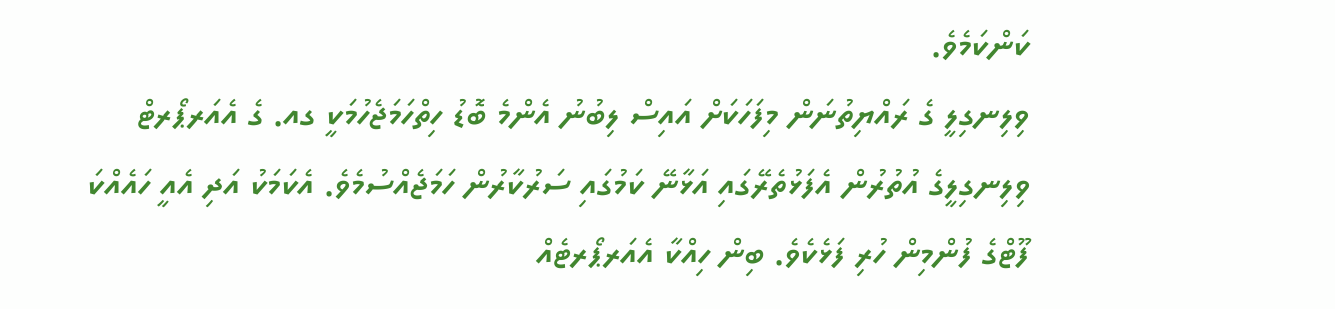ކަންކަމެވެ.
ވިލިނގިލީ ގެ ރައްޔިތުނަން މިފަހަކަށް އައިސް ލިބުނު އެންމެ ބޮޑު ހިތްހަމަޖެހުމަކީ ގއ. ގެ އެއަރޕޯރޓް ވިލިނގިލީގެ އުތުރުން އެފަޅުތެރޭގައި އަޅާނޭ ކަމުގައި ސަރުކާރުން ހަމަޖެއްސުމެވެ. އެކަމަކު އަދި އެއީ ހައެއްކަ ފޫޓްގެ ފުންމިން ހުރި ފަޅެކެވެ. ބިން ހިއްކާ އެއަރޕޯރޓެއް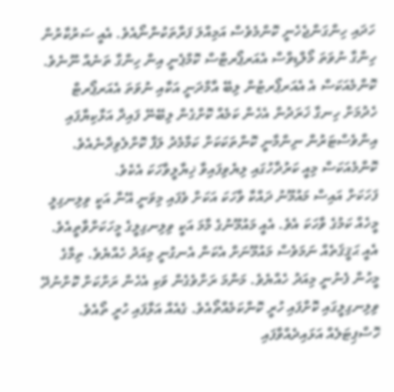ހަދައި ހިންގަންޖެހެނީ ކޮންމެވެސް އަމިއްލަ ފަރާތަކުންނޯއެވެ. އެއީ ސަރުކާރުން ހިންގާ ނުވަތަ މޯލްޑިވްސް އެއަރޕޯރޓްސް ކޮމްޕެނީ އިން ހިންގާ ތަނެއް ނޫނެވެ. ކޮންމެއަކަސް އެ އެއަރޕޯރޓުން ލިބޭ އާމްދަނީ އަކާއި ނުވަތަ އެއަރޕޯރޓް ހެދުމަށް ހިނގާ ޚަރަދުން އެހެން ކަމެއް ކޮށްގެން ލިބޭނޭ ފައިދާ އަޅާކިޔާފައި އިންވެސްޓަރުން ނިންމާނީ ކޮންތަކަކަށް ކަމާމެދު ލަފާ ކޮށްލެވިދާނެއެވެ. ކޮންމެއަކަސް މިއީ ކަރުދާހުގައި ލިޔެވިފައިވާ ޚިޔާލީވާހަކަ އެކެވެ.
ފަހަކަށް އައިސް މައުމޫނު ދައްކާ ވާހަކަ އަކަށް ވެފައި މިވަނީ އޭނާ އަކީ ވިލިނގިލީ މީހެއް ކަމުގެ ވާހަކަ އެވެ. އެއީ މައުމޫނުގެ މާމަ އަކީ ވިލިނގިލީގެ މީހަކަށްވާތީއެވެ. އެއީ ޙަޤީޤަތެއް ނަމަވެސް މައުމޫނަށް އެކަން އެނގުނީ މިއަދު ހެއްޔެވެ. ތިމާގެ މީހުން ފެނުނީ މިއަދު ހެއްޔެވެ. މަންމަ ރަށްވެގެން ވަކި އެހެން ރަށްކަށް ކޮށްނުދޭ ވިލިނގިލީގައި ކޮށްފައި ހުރީ ކޮންކަމެއްތޯއެވެ. ގެއެއް އަޅާފައި ހުރީ ތޯއެވެ. ހޮސްޕިޓަލެއް އަޅައިދެއްވާފައި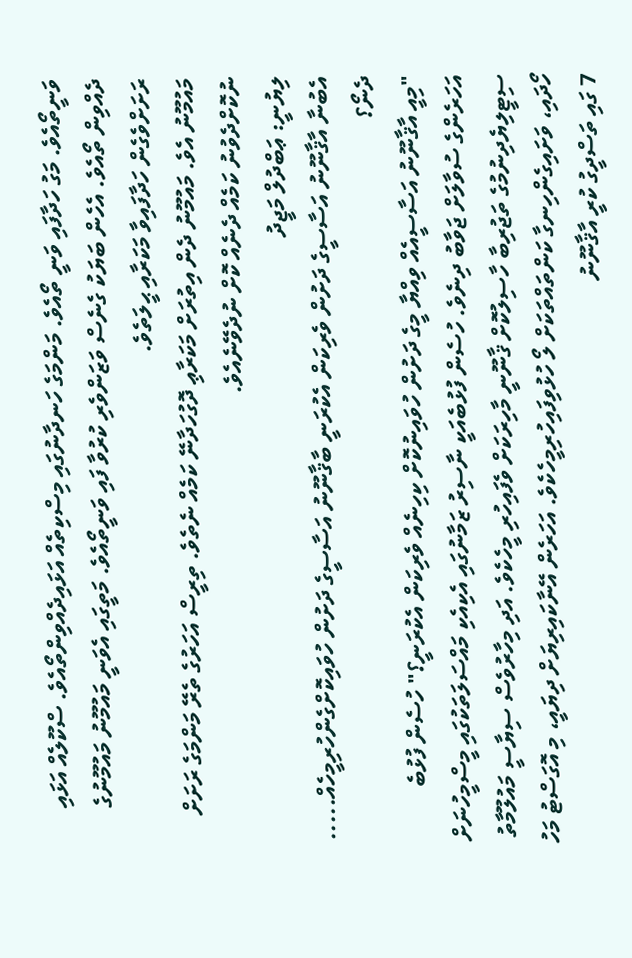ވަނީތޯއެވެ. މަގު ހަދާފައި ވަނީ ތޯއެވެ. މަންމަގެ ހަނދާނުގައި މިސްކިތެއް އަޅައިދެއްވިންތޯއެވެ. ސްކޫލެއް އަޅައި ދެއްވިން ތޯއެވެ. އެހެން ބަޔަކު ގެނެސް ވަޒަންވެރި ކުރުވާ ފައި ވަނީތޯއެވެ. މަތީގައި އެވަނީ މައުމޫނު މައުމޫނުގެ ރަށަށްވެގެން ހަދާފައިވާ މަކަރާއި ޙީލަތެވެ.
މައުމޫނު އެވެ. މައުމޫނު ދެން އިތުރަށް މަކަރާޢި ދޮގުހަދާނޭ ކަމެއް ނެތެވެ. ތިރީސް އަހަރުގެ ތެރޭ މަންމަގެ ރަށަށް ނުކޮށްދެވުނު ކަމެއް ދެނެއް ކޮށް ނުދެވޭނެއެވެ.
ލިޔުނީ: ޢަބްދުލް މަޖީދު
އެބުނާ އާޤާނޫނު އަސާސީގެ ދަށުން ވެރިކަން އެކުރަނީ ބާޤާނޫނު އަސާސީގެ ދަށުން ހުވައިކޮށްގެންހުރިމީހެއް..... ދެނޯ؟
"މިއީ އާޤާނޫނު އަސާސީއެއް ވިއްޔާ މީގެ ދަށުން ހުވައިނުކޮށް ކިހިނެއް ވެރިކަން އެކުރަނީ؟" ހުސެން ފުޅުބެ އަހަރެންގެ ސުވާލަށް ޖަވާބު ދިނެވެ. ހުސެން ފުޅުބެއަކީ ނާސިރު ޒަމާނުގައި އެކިއެކި މައްސަލަތަކުގައި މީސްމީހުނަށް ސިޓީލިޔެދިނުމުގެ ތަޖުރިބާ ހާސިލުކޮށް ޤާނޫނީ މާހިރަކަށް ވެފައިހުރި މީހެކެވެ. އަދި މިހާރުވެސް ސިޔާސީ މައުލޫމާތު ހޯދައި، ވަށައިގެންހިނގާ ކަންތައްތަކަށް ލޯ ހުޅުވިފައިހުރިމީހެކެވެ. އަހަރެން އޭނާކައިރިޔަށް ދިޔައީ، މި އޮގަސްޓު މަހު 7 ގައި ތަސްދީގު ކުރީ އާޤާނޫނު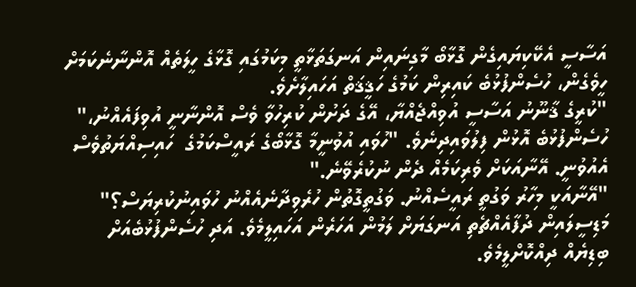އަސާސީ އެކޭކިޔައިގެން ގޮޅާބޯ މާގިނައިން އަނގަތަޅާތީ މިކަމުގައި ގޮޅާގެ ހީލަތެއް އޮންނާނެކަމަށް ހީވެގެން، ހުސެންފުޅުބެ ކައިރިން ކަމުގެ ހަޤީޤަތް އަހައިލާށެވެ.
"ކުރީގެ ޤާނޫނު އަސާސީ އުވިއްޖެއްޔާ، އޭގެ ދަށުން ކުރިހުވާ ވެސް އޮންނާނީ އުވިފައެއްނު،" ހުސެންފުޅުބެ އޮޅުން ފިލުވައިދިނެވެ. "ހުވައި އުވުނީމާ ގޮޅާބޯގެ ރައީސްކަމުގެ  ހައިސިއްޔަތުވެސް އެއުވުނީ. އޭނާއަކަށް ވެރިކަމެއް ދެން ނުކުރެވޭނެ."
"އޭނާއަކީ މިހާރު ވަގުތީ ރައީސެއްނު. ވަގުތީގޮތުން ހުރެވިދާނެއެއްނު ހުވައިނުކުރިޔަސް؟" މަޑިސީލައިން ދުފާއެއްޗެތި އަނގަޔަށް ލަމުން އަހަރެން އަހައިލީމެވެ. އަދި ހުސެންފުޅުބެއަށް ބިޑިޔެއް ދިއްކޮށްލީމެވެ.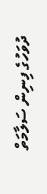ދުވަހުގެ ފިނިން ސަލާމަތް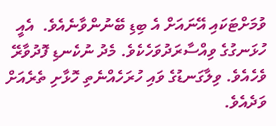ވުމަށްޓަކައި އޭނައަށް އެ ބިޑި ބޭނުންވާނެއެވެ.  އެއީ ހުޅަނގުގެ ވިއްސާރަދުވަހެކެވެ. މެދު ނުކެނޑި ފޮދުވާރޭ ވެހެއެވެ. ވިލާގަނޑުގެ ވައި ހުރަހެއްނެތި ހޮޅާށި ތެރެއަށް ވަދެއެވެ.